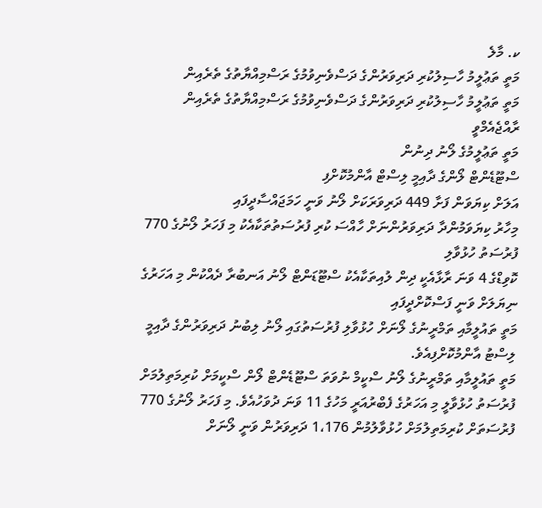ކ. މާލެ
މަތީ ތަޢުލީމު ހާސިލުކުރި ދަރިވަރުންގެ ދަސްވެނިވުމުގެ ރަސްމިއްޔާތުގެ ތެރެއިން
މަތީ ތަޢުލީމު ހާސިލުކުރި ދަރިވަރުންގެ ދަސްވެނިވުމުގެ ރަސްމިއްޔާތުގެ ތެރެއިން
ރާއްޖެއެމްވީ
މަތީ ތަޢުލީމުގެ ލޯނު ދިނުން
ސްޓޫޑެންޓް ލޯންގެ ދާއިމީ ލިސްޓް އާންމުކޮށްފި
އަލަށް ކިޔަވަން ފަށާ 449 ދަރިވަރަކަށް ލޯނު ވަނީ ހަމަޖައްސާދީފައި
މިހާރު ކިޔަވަމުންދާ ދަރިވަރުންނަށް ހާއްސަ ކުރި ފުރުސަތުތަކާއެކު މި ފަހަރު ލޯނުގެ 770 ފުރުސަތު ހުޅުވާލި
ކޮވިޑްގެ 4 ވަނަ ރާޅާއެކީ ދިން ލުއިތަކާއެކު ސްޓޫޑަންޓް ލޯނު އަނބުރާ ދެއްކުން މި އަހަރުގެ ނިޔަލަށް ވަނީ ފަސްކޮށްދީފައި
މަތީ ތައުލީމާއި ތަމްރީނުގެ ލޯނަށް ހުޅުވާލި ފުރުސަތުގައި ލޯނު ލިބުނު ދަރިވަރުންގެ ދާއިމީ ލިސްޓު އާންމުކޮށްފިއެވެ.
މަތީ ތައުލީމާއި ތަމްރީނުގެ ލޯނު ސްކީމް ނުވަތަ ސްޓޫޑެންޓް ލޯން ސްކީމަށް ކުރިމަތިލުމަށް ފުރުސަތު ހުޅުވާލީ މި އަހަރުގެ ފެބްރުއަރީ މަހުގެ 11 ވަނަ ދުވަހުއެވެ. މި ފަހަރު ލޯނުގެ 770 ފުރުސަތަށް ކުރިމަތިލުމަށް ހުޅުވާލުމުން 1،176 ދަރިވަރުން ވަނީ ލޯނަށް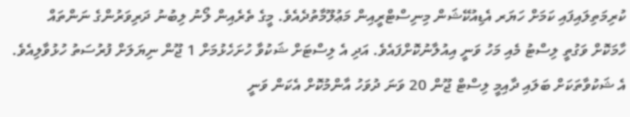ކުރިމަތިލައިފައި ކަމަށް ހަޔަރ އެޑިއުކޭޝަން މިނިސްޓްރީއިން މަޢުލޫމާތުދެއެވެ. މީގެ ތެރެއިން ލޯނު ލިބުނު ދަރިވަރުންގެ ނަންތައް ހާމަކޮށް ވަގުތީ ލިސްޓު މެއި މަހު ވަނީ އިއުލާނުކޮށްފައެވެ. އަދި އެ ލިސްޓަށް ޝަކުވާ ހުށަހެޅުމަށް 1 ޖޫން ނިޔަލަށް ފުރުސަތު ހުޅުވާލިއެވެ. އެ ޝަކުވާތަކަށް ބަލައި ދާއިމީ ލިސްޓް ޖޫން 20 ވަނަ ދުވަހު އާންމުކޮށް އެކަން ވަނީ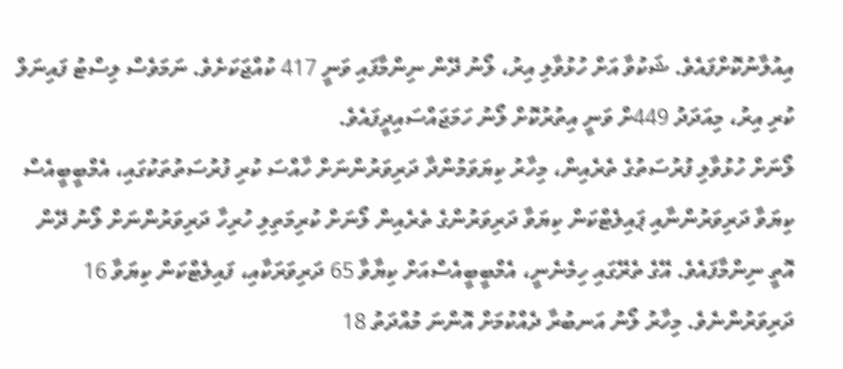އިއުލާނުކޮށްފައެވެ. ޝަކުވާ އަށް ހުޅުވާލި އިރު، ލޯނު ދޭން ނިންމާފައި ވަނީ 417 ކުއްޖަކަށެވެ. ނަމަވެސް ލިސްޓު ފައިނަލް ކުރި އިރު، މިއަދަދު 449ށް ވަނީ އިތުރުކޮށް ލޯނު ހަމަޖައްސައިދީފައެވެ.
ލޯނަށް ހުޅުވާލި ފުރުސަތުގެ ތެރެއިން، މިހާރު ކިޔަވަމުންދާ ދަރިވަރުންނަށް ހާއްސަ ކުރި ފުރުސަތުތަކުގައި، އެމްބީބީއެސް ކިޔަވާ ދަރިވަރުންނާއި ޕައިލެޓްކަން ކިޔަވާ ދަރިވަރުންގެ ތެރެއިން ލޯނަށް ކުރިމަތިލި ހުރިހާ ދަރިވަރުންނަށް ލޯނު ދޭން އޮތީ ނިންމާފައެވެ. އޭގެ ތެރޭގައި ހިމެނެނީ، އެމްބީބީއެސްއަށް ކިޔާވާ 65 ދަރިވަރަކާއި، ފައިލެޓްކަން ކިޔަވާ 16 ދަރިވަރުންނެވެ. މިހާރު ލޯނު އަނބުރާ ދެއްކުމަށް އޮންނަ މުއްދަތު 18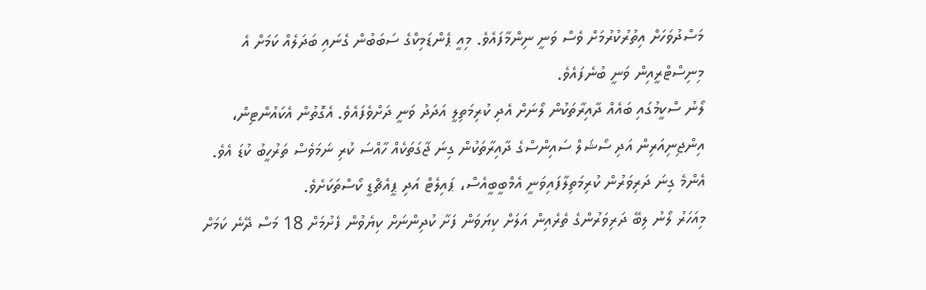މަސްދުވަހަށް އިތުރުކުރުމަށް ވެސް ވަނީ ނިންމާފައެވެ. މިއީ ޕެންޑަމިކްގެ ސަބަބުން ގެނައި ބަދަލެއް ކަމަށް އެ މިނިސްޓްރީއިން ވަނީ ބުނެފައެވެ.
ލޯނު ސްކީމުގައި ބައެއް ދާއިރާތަކުން ލޯނަށް އެދި ކުރިމަތިލީ އަދަދު ވަނީ ދަށްވެފައެވެ. އެގޮތުން އެކައުންޓިން، އިންޖިނިއަރިން އަދި ސޯޝަލް ސައިންސްގެ ދާއިރާތަކުން ގިނަ ޖާގަތަކެއް ހާއްސަ ކުރި ނަމަވެސް ތަރުހީބު ކުޑަ އެވެ. އެންމެ ގިނަ ދަރިވަރުން ކުރިމަތިލާފައިވަނީ އެމްބީބީއެސް، ޕައިލެޓް އަދި ޕީއެޗްޑީ ކޯސްތަކަށެވެ.
މިއަހަރު ލޯނު ލިބޭ ދަރިވަރުންގެ ތެރެއިން އަލަށް ކިޔަވަން ފަށާ ކުދިންނަށް ކިޔެވުން ފެށުމަށް 18 މަސް ދޭނެ ކަމަށް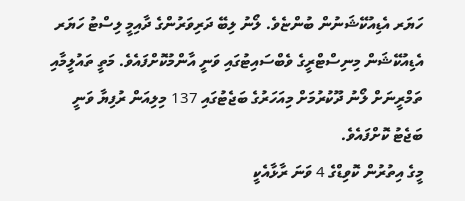ހަޔަރ އެޑިއުކޭޝަނުން ބުންޏެވެ. ލޯނު ލިބޭ ދަރިވަރުންގެ ދާއިމީ ލިސްޓު ހަޔަރ އެޑިއުކޭޝަން މިނިސްޓްރީގެ ވެބްސައިޓުގައި ވަނީ އާންމުކޮށްފައެވެ. މަތީ ތައުލީމާއި ތަމްރީނަށް ލޯނު ދޫކުރުމަށް މިއަހަރުގެ ބަޖެޓުގައި 137 މިލިއަން ރުފިޔާ ވަނީ ބަޖެޓު ކޮށްފައެވެ.
މީގެ އިތުރުން ކޮވިޑްގެ 4 ވަނަ ރާޅާއެކީ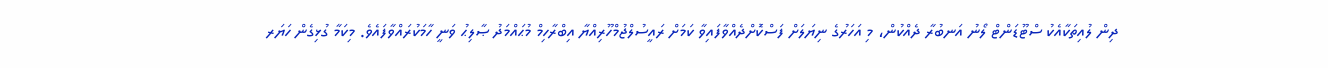ދިން ލުއިތަކާއެކު ސްޓޫޑަންޓް ލޯނު އަނބުރާ ދެއްކުން، މި އަހަރުގެ ނިޔަލަށް ފަސްކޮށްދެއްވާފައިވާ ކަމަށް ރައީސުލްޖުމްހޫރިއްޔާ އިބްރާހިމް މުޙައްމަދު ޞާލިޙު ވަނީ ހާމަކުރައްވާފައެވެ. މިކަމާ ގުޅިގެން ހަޔަރ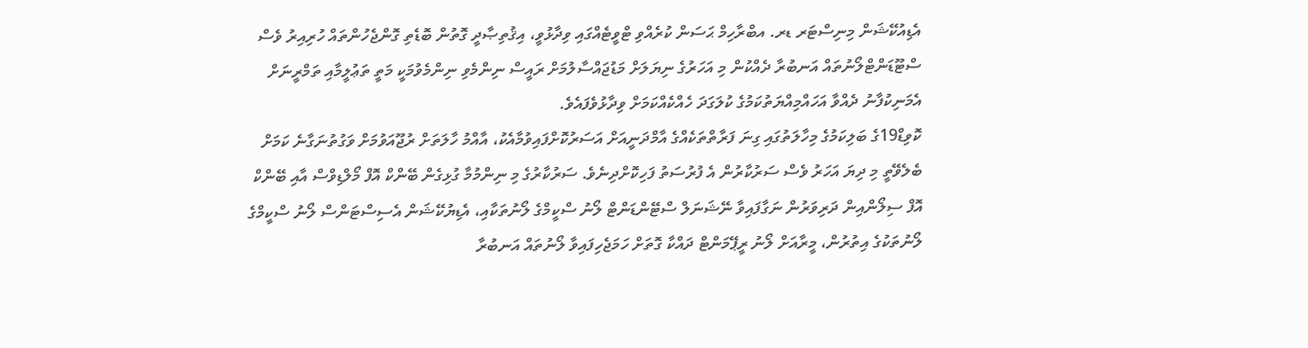އެޑިއުކޭޝަން މިނިސްޓަރ ޑރ. އބްރާހިމް ޙަސަން ކުރެއްވި ޓްވީޓެއްގައި ވިދާޅުވީ، އިޤުތިޞާދީ ގޮތުން ބޮޑެތި ގޮންޖެހުންތައް ހުރިއިރު ވެސް ސްޓޫޑަންޓްލޯނުތައް އަނބުރާ ދެއްކުން މި އަހަރުގެ ނިޔަލަށް މަޑުޖައްސާލުމަށް ރައީސް ނިންމެވި ނިންމެވުމަކީ މަތީ ތަޢުލީމާއި ތަމްރީނަށް އެމަނިކުފާނު ދެއްވާ އަހައްމިއްޔަތުކަމުގެ ކުލަގަދަ ހެއްކެއްކަމަށް ވިދާޅުވެފައެވެ.
ކޮވިޑް19ގެ ބަލިކަމުގެ މިހާލަތުގައި ގިނަ ފަރާތްތަކެއްގެ އާމްދަނީއަށް އަސަރުކޮށްފައިވުމާއެކު، އާއްމު ހާލަތަށް ރުޖޫއަވުމަށް ވަގުތުނަގާނެ ކަމަށް ބެލެވޭތީ މި ދިޔަ އަހަރު ވެސް ސަރުކާރުން އެ ފުރުސަތު ފަހިކޮށްދިނެވެ. ސަރުކާރުގެ މި ނިންމުމާ ގުޅިގެން ބޭންކް އޮފް މޯލްޑިވްސް އާއި ބޭންކް އޮފް ސިލޯންއިން ދަރިވަރުން ނަގާފައިވާ ނޭޝަނަލް ސްޓޭންޑަންޓް ލޯނު ސްކީމްގެ ލޯނުތަކާއި، އެޑިޔުކޭޝަން އެސިސްޓަންސް ލޯނު ސްކީމްގެ ލޯނުތަކުގެ އިތުރުން، މީރާއަށް ލޯނު ރީޕޭމަންޓް ދައްކާ ގޮތަށް ހަމަޖެހިފައިވާ ލޯނުތައް އަނބުރާ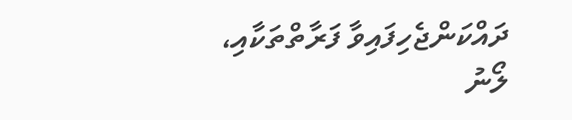ދައްކަންޖެހިފައިވާ ފަރާތްތަކާއި، ލޯނު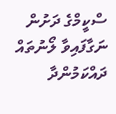ސްކީމްގެ ދަށުން ނަގާފައިވާ ލޯނުތައް ދައްކަމުންދާ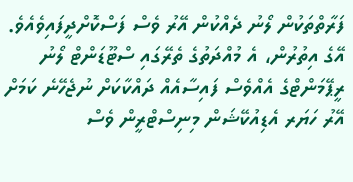ފަރާތްތަކުން ލޯނު ދެއްކުން އޭރު ވެސް ފަސްކޮށްދީފައިވެއެވެ. އޭގެ އިތުރުން، އެ މުއްދަތުގެ ތެރޭގައި ސްޓޫޑަންޓް ލޯނު ރީޕޭމަންޓްގެ އެއްވެސް ފައިސާއެއް ދައްކާކަށް ނުޖެހޭނެ ކަމަށް އޭރު ހަޔަރ އެޑިއުކޭޝަން މިނިސްޓްރީން ވެސް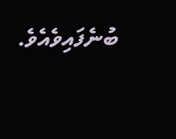ބުނެފައިވެއެވެ.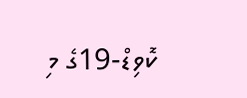ކޮވިޑް-19ގެ މި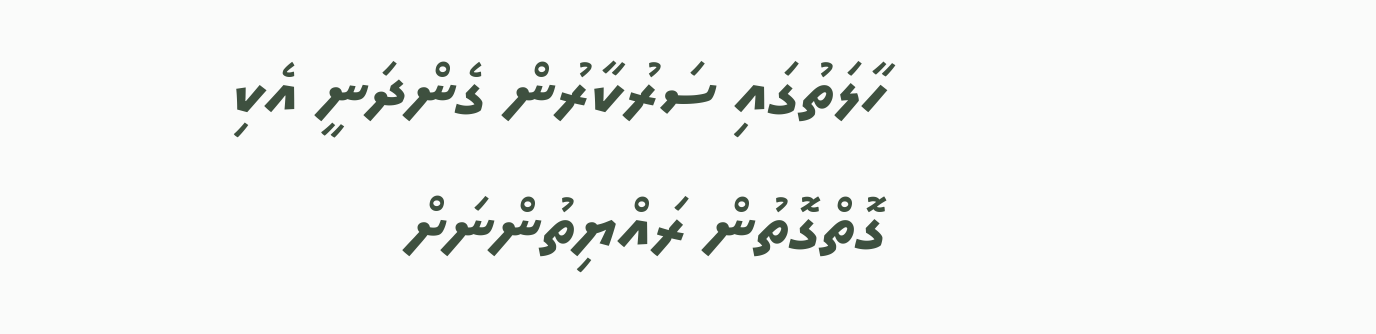ހާލަތުގައި ސަރުކާރުން ގެންދަނީ އެކި ގޮތްގޮތުން ރައްޔިތުންނަށް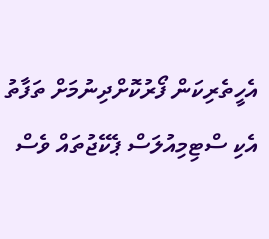އެހީތެރިކަން ފޯރުކޮށްދިނުމަށް ތަފާތު އެކި ސްޓިމިއުލަސް ޕެކޭޖުތައް ވެސް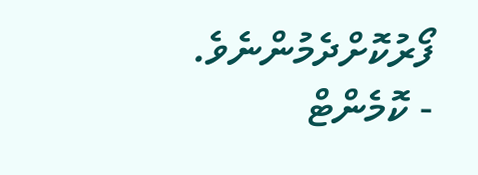ފޯރުކޮށްދެމުންނެވެ.
- ކޮމެންޓް